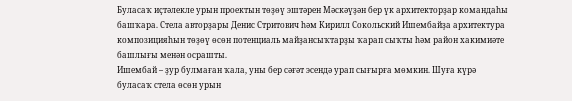Буласаҡ иҫтәлекле урын проектын төҙөү эштәрен Мәскәүҙән бер үк архитекторҙар командаһы башҡара. Стела авторҙары Денис Стритович һәм Кирилл Сокольский Ишембайҙа архитектура композицияһын төҙөү өсөн потенциаль майҙансыҡтарҙы ҡарап сыҡты һәм район хакимиәте башлығы менән осрашты.
Ишембай – ҙур булмаған ҡала, уны бер сәғәт эсендә урап сығырға мөмкин. Шуға күрә буласаҡ стела өсөн урын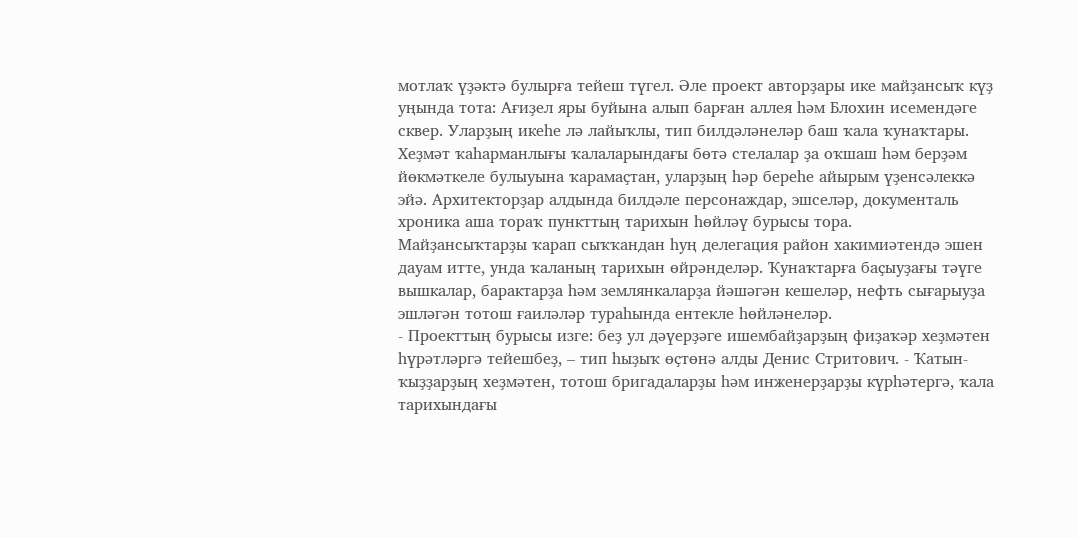мотлаҡ үҙәктә булырға тейеш түгел. Әле проект авторҙары ике майҙансыҡ күҙ уңында тота: Ағиҙел яры буйына алып барған аллея һәм Блохин исемендәге сквер. Уларҙың икеһе лә лайыҡлы, тип билдәләнеләр баш ҡала ҡунаҡтары. Хеҙмәт ҡаһарманлығы ҡалаларындағы бөтә стелалар ҙа оҡшаш һәм берҙәм йөкмәткеле булыуына ҡарамаҫтан, уларҙың һәр береһе айырым үҙенсәлеккә эйә. Архитекторҙар алдында билдәле персонаждар, эшселәр, документаль хроника аша тораҡ пункттың тарихын һөйләү бурысы тора.
Майҙансыҡтарҙы ҡарап сыҡҡандан һуң делегация район хакимиәтендә эшен дауам итте, унда ҡаланың тарихын өйрәнделәр. Ҡунаҡтарға баҫыуҙағы тәүге вышкалар, барактарҙа һәм землянкаларҙа йәшәгән кешеләр, нефть сығарыуҙа эшләгән тотош ғаиләләр тураһында ентекле һөйләнеләр.
- Проекттың бурысы изге: беҙ ул дәүерҙәге ишембайҙарҙың фиҙаҡәр хеҙмәтен һүрәтләргә тейешбеҙ, – тип һыҙыҡ өҫтөнә алды Денис Стритович. - Ҡатын-ҡыҙҙарҙың хеҙмәтен, тотош бригадаларҙы һәм инженерҙарҙы күрһәтергә, ҡала тарихындағы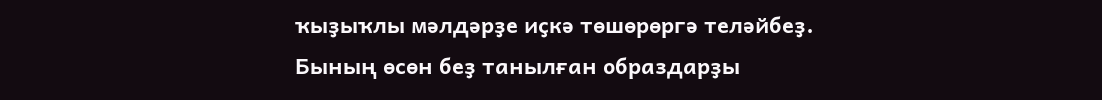ҡыҙыҡлы мәлдәрҙе иҫкә төшөрөргә теләйбеҙ.
Бының өсөн беҙ танылған образдарҙы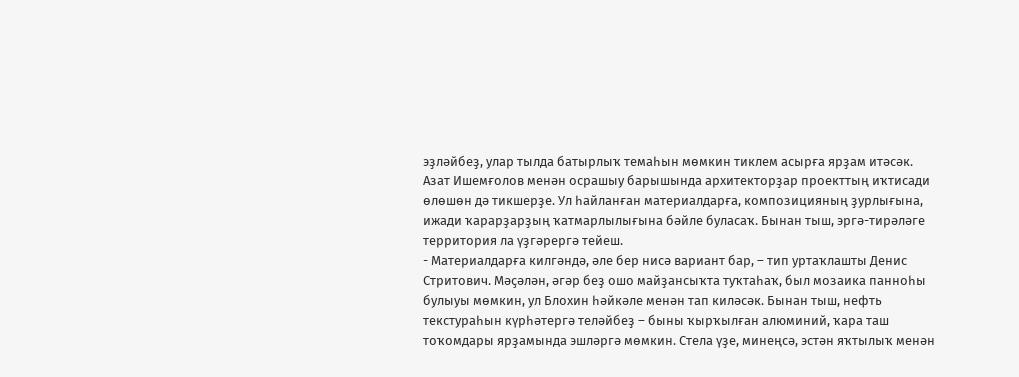эҙләйбеҙ, улар тылда батырлыҡ темаһын мөмкин тиклем асырға ярҙам итәсәк.
Азат Ишемғолов менән осрашыу барышында архитекторҙар проекттың иҡтисади өлөшөн дә тикшерҙе. Ул һайланған материалдарға, композицияның ҙурлығына, ижади ҡарарҙарҙың ҡатмарлылығына бәйле буласаҡ. Бынан тыш, эргә-тирәләге территория ла үҙгәрергә тейеш.
- Материалдарға килгәндә, әле бер нисә вариант бар, – тип уртаҡлашты Денис Стритович. Мәҫәлән, әгәр беҙ ошо майҙансыҡта туҡтаһаҡ, был мозаика панноһы булыуы мөмкин, ул Блохин һәйкәле менән тап киләсәк. Бынан тыш, нефть текстураһын күрһәтергә теләйбеҙ – быны ҡырҡылған алюминий, ҡара таш тоҡомдары ярҙамында эшләргә мөмкин. Стела үҙе, минеңсә, эстән яҡтылыҡ менән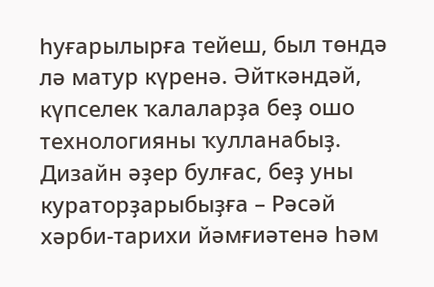һуғарылырға тейеш, был төндә лә матур күренә. Әйткәндәй, күпселек ҡалаларҙа беҙ ошо технологияны ҡулланабыҙ.
Дизайн әҙер булғас, беҙ уны кураторҙарыбыҙға – Рәсәй хәрби-тарихи йәмғиәтенә һәм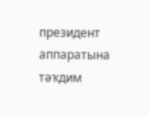президент аппаратына тәҡдим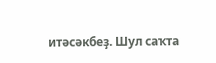итәсәкбеҙ. Шул саҡта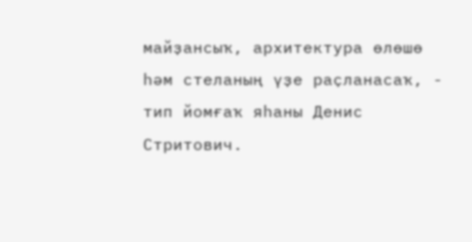майҙансыҡ, архитектура өлөшө һәм стеланың үҙе раҫланасаҡ, - тип йомғаҡ яһаны Денис Стритович.